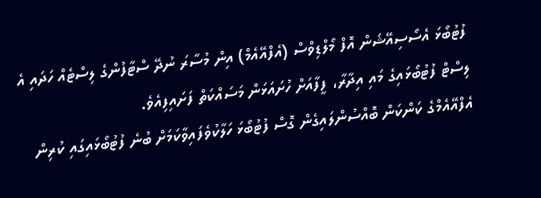ފުޓުބޯޅަ އެސޯސިއޭޝަން އޮފް މޯލްޑިވްސް (އެފްއޭއެމް) އިން މުސާރަ ނުދޭ ސްޓާފުންގެ ލިސްޓެއް ހަދައި އެ ލިސްޓް ފުޓުބޯޅައިގެ މައި އިދާރާ، ފީފާއަށް ހުށައަޅަން މަސައްކަތް ފަށައިފިއެވެ.
އެފްއޭއެމްގެ ކަންކަން ބޮއްސުންލައިގެން ގޮސް ފުޓުބޯޅަ ހަލާކުވެފައިވާކަމަށް ބުނެ ފުޓުބޯޅައިގައި ކުރިން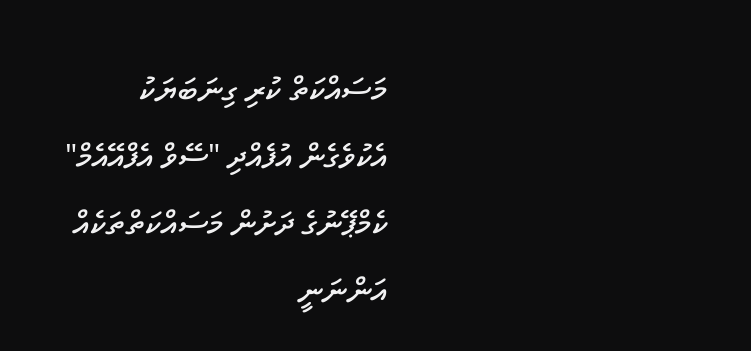މަސައްކަތް ކުރި ގިނަބަޔަކު އެކުވެގެން އުފެއްދި "ސޭވް އެފްއޭއެމް" ކެމްޕޭނުގެ ދަށުން މަސައްކަތްތަކެއް އަންނަނީ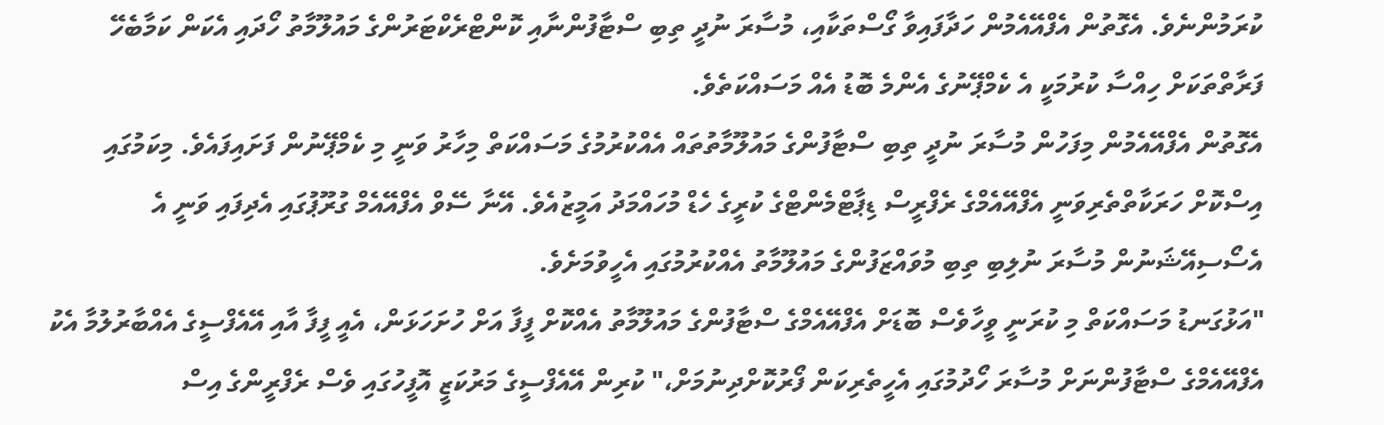ކުރަމުންނެވެ. އެގޮތުން އެފްއޭއެމުން ހަދާފައިވާ ގޯސްތަކާއި، މުސާރަ ނުދީ ތިބި ސްޓާފުންނާއި ކޮންޓްރެކްޓަރުންގެ މައުލޫމާތު ހޯދައި އެކަން ކަމާބެހޭ ފަރާތްތަކަށް ހިއްސާ ކުރުމަކީ އެ ކެމްޕޭނުގެ އެންމެ ބޮޑު އެއް މަސައްކަތެވެ.
އެގޮތުން އެފްއޭއެމުން މިފަހުން މުސާރަ ނުދީ ތިބި ސްޓާފުންގެ މައުލޫމާތުތައް އެއްކުރުމުގެ މަސައްކަތް މިހާރު ވަނީ މި ކެމްޕޭނުން ފަށައިފައެވެ. މިކަމުގައި އިސްކޮށް ހަރަކާތްތެރިވަނީ އެފްއޭއެމްގެ ރެފްރީސް ޑިޕާޓްމެންޓްގެ ކުރީގެ ހެޑް މުހައްމަދު އަމީޒުއެވެ. އޭނާ ސޭވް އެފްއޭއެމް ގުރޫޕުގައި އެދިފައި ވަނީ އެ އެސޯސިއޭޝަނުން މުސާރަ ނުލިބި ތިބި މުވައްޒަފުންގެ މައުލޫމާތު އެއްކުރުމުގައި އެހީވުމަށެވެ.
"އަޅުގަނޑު މަސައްކަތް މި ކުރަނީ ވީހާވެސް ބޮޑަށް އެފްއޭއެމްގެ ސްޓާފުންގެ މައުލޫމާތު އެއްކޮށް ފީފާ އަށް ހުށަހަޅަން، އެއީ ފީފާ އާއި އޭއެފްސީގެ އެއްބާރުލުމާ އެކު އެފްއޭއެމްގެ ސްޓާފުންނަށް މުސާރަ ހޯދުމުގައި އެހީތެރިކަން ފޯރުކޮށްދިނުމަށް،" ކުރިން އޭއެފްސީގެ މަރުކަޒީ އޮފީހުގައި ވެސް ރެފްރީންގެ އިސް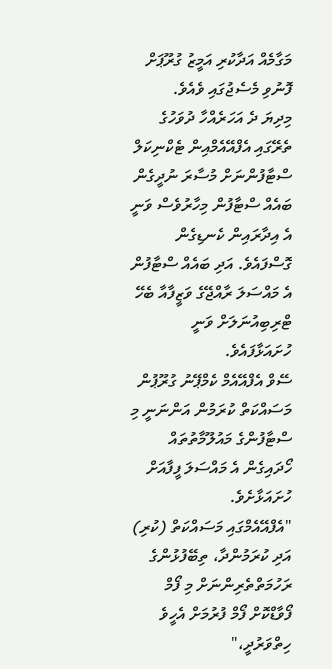މަގާމެއް އަދާކުރި އަމީޒު ގުރޫޕަށް ފޮނުވި މެސެޖުގައި ވެއެވެ.
މިދިޔަ ދެ އަހަރެއްހާ ދުވަހުގެ ތެރޭގައި އެފްއޭއެމްއިން ޓެކްނިކަލް ސްޓާފުންނަށް މުސާރަ ނުދީގެން ބައެއް ސްޓާފުން މިހާރުވެސް ވަނީ އެ އިދާރައިން ކެނޑިގެން ގޮސްފައެވެ. އަދި ބައެއް ސްޓާފުން އެ މައްސަލަ ރާއްޖޭގެ ވަޒީފާއާ ބެހޭ ޓްރިބިއުނަލަށް ވަނީ ހުށައަޅާފައެވެ.
ސޭވް އެފްއޭއެމް ކެމްޕޭނު ގުރޫޕުން މަސައްކަތް ކުރަމުން އަންނަނީ މި ސްޓާފުންގެ މައުލޫމާތުތައް ހޯދައިގެން އެ މައްސަލަ ފީފާއަށް ހުށައަޅާށެވެ.
"އެފްއޭއެމްގައި މަސައްކަތް (ކުރި) އަދި ކުރަމުންދާ، ތިބޭފުޅުންގެ ރަހުމަތްތެރިންނަށް މި ފޯމް ފޯވާޑްކޮށް ފޯމް ފުރުމަށް އެހީވެ ހިތްވަރުދީ،"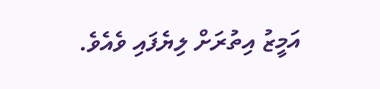އަމީޒު އިތުރަށް ލިޔެފައި ވެއެވެ.